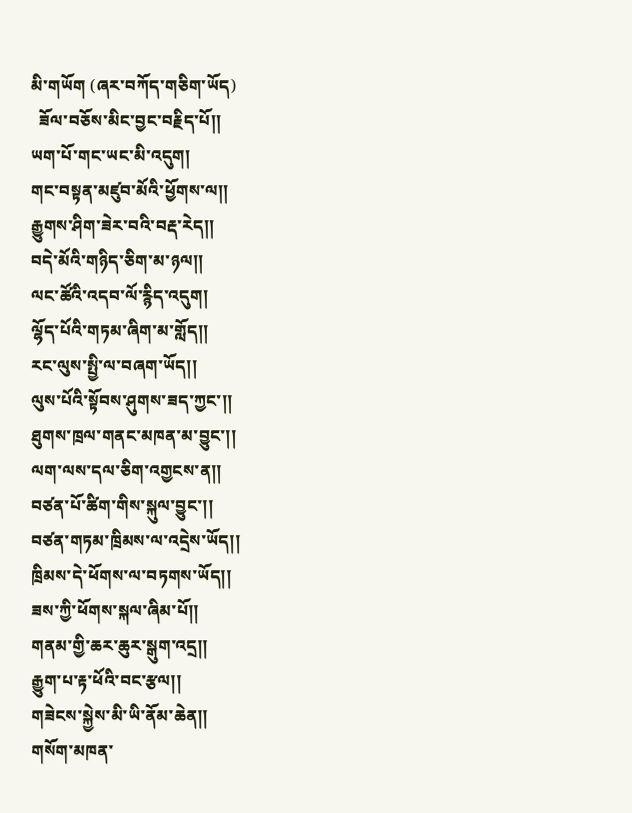མི་གཡོག (ཞར་བཀོད་གཅིག་ཡོད)
  ཟོལ་བཅོས་མིང་བྱང་བརྗིད་པོ།།
ཡག་པོ་གང་ཡང་མི་འདུག།
གང་བསྟན་མཛུབ་མོའི་ཕྱོགས་ལ།།
རྒྱུགས་ཤིག་ཟེར་བའི་བརྡ་རེད།།
བདེ་མོའི་གཉིད་ཅིག་མ་ཉལ།།
ལང་ཚོའི་འདབ་ལོ་རྙིད་འདུག།
ལྷོད་པོའི་གཏམ་ཞིག་མ་གློད།།
རང་ལུས་སྤྱི་ལ་བཞག་ཡོད།།
ལུས་པོའི་སྟོབས་ཤུགས་ཟད་ཀྱང་།།
ཐུགས་ཁྲལ་གནང་མཁན་མ་བྱུང་།།
ལག་ལས་དལ་ཅིག་འགྱངས་ན།།
བཙན་པོ་ཚིག་གིས་སྐུལ་བྱུང་།།
བཙན་གཏམ་ཁྲིམས་ལ་འདྲེས་ཡོད།།
ཁྲིམས་དེ་ཕོགས་ལ་བཏགས་ཡོད།།
ཟས་ཀྱི་ཕོགས་སྐལ་ཞིམ་པོ།།
གནམ་གྱི་ཆར་ཆུར་སྒུག་འདྲ།།
རྒྱུག་པ་རྟ་ཕོའི་བང་རྩལ།།
གཟེངས་སྐྱེས་མི་ཡི་ནོམ་ཆེན།།
གསོག་མཁན་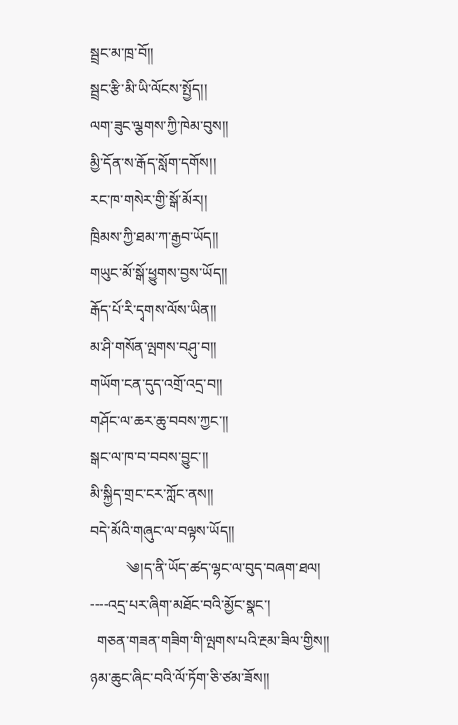སྦྲང་མ་ཁྲ་བོ།།
སྦྲང་རྩི་མི་ཡི་ལོངས་སྤྱོད།།
ལག་ཟུང་ལྕགས་ཀྱི་ཁེམ་བུས།།
མྱི་དོན་ས་རྒོད་སློག་དགོས།།
རང་ཁ་གསེར་གྱི་སྒོ་མོར།།
ཁྲིམས་ཀྱི་ཐམ་ཀ་རྒྱབ་ཡོད།།
གཡུང་མོ་སྒོ་ཕྱུགས་བྱས་ཡོད།།
རྒོད་པོ་རི་དྭགས་ལོས་ཡིན།།
མ་ཤི་གསོན་ལྤགས་བཤུ་བ།།
གཡོག་ངན་དུད་འགྲོ་འདྲ་བ།།
གཤོང་ལ་ཆར་ཆུ་བབས་ཀྱང་།།
སྒང་ལ་ཁ་བ་བབས་བྱུང་།།
མི་སྐྱིད་གྲང་ངར་ཀློང་ནས།།
བདེ་མོའི་གཞུང་ལ་བལྟས་ཡོད།།
          ༄།ད་ནི་ཡོད་ཚད་ལྷང་ལ་བུད་བཞག་ཐལ།
----འདྲ་པར་ཞིག་མཐོང་བའི་མྱོང་སྣང་།
  གཅན་གཟན་གཟིག་གི་ལྤགས་པའི་རྔམ་ཟིལ་གྱིས།།
ཉམ་ཆུང་ཞིང་བའི་ལོ་ཏོག་ཅི་ཙམ་ཟོས།།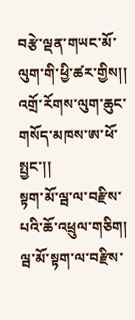བརྩེ་ལྡན་གཡང་མོ་ལུག་གི་ཕྱི་ཚར་གྱིས།།
འགྲོ་རོགས་ལུག་ཆུང་གསོད་མཁས་ཨ་ཕོ་སྤྱང་།།
སྟག་མོ་ལྦ་ལ་བརྫིས་པའི་ཆོ་འཕྲུལ་གཅིག།
ལྦ་མོ་སྟག་ལ་བརྫིས་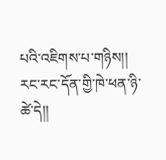པའི་འཇིགས་པ་གཉིས།།
རང་རང་དོན་གྱི་ཁེ་ཕན་ཉི་ཚེ་དེ།།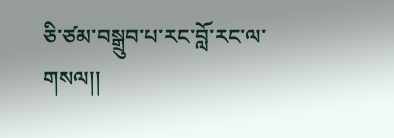ཅི་ཙམ་བསྒྲུབ་པ་རང་བློ་རང་ལ་གསལ།།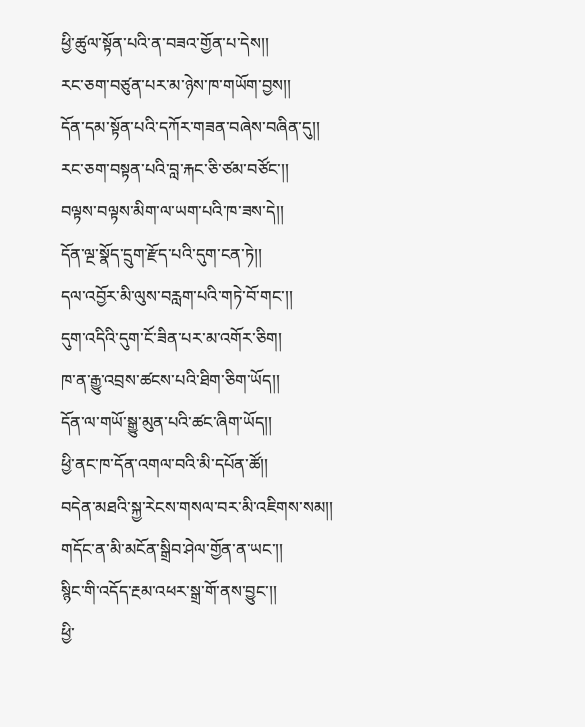ཕྱི་ཚུལ་སྟོན་པའི་ན་བཟའ་གྱོན་པ་དེས།།
རང་ཅག་བཙུན་པར་མ་ཉེས་ཁ་གཡོག་བྱས།།
དོན་དམ་སྟོན་པའི་དཀོར་གཟན་བཞེས་བཞིན་དུ།།
རང་ཅག་བསྟན་པའི་བླ་རྐང་ཅི་ཙམ་བཙོང་།།
བལྟས་བལྟས་མིག་ལ་ཡག་པའི་ཁ་ཟས་དེ།།
དོན་ལྔ་སྣོད་དྲུག་རྫོད་པའི་དུག་ངན་ཏེ།།
དལ་འབྱོར་མི་ལུས་བརླག་པའི་གཏེ་བོ་གང་།།
དུག་འདིའི་དུག་ངོ་ཟིན་པར་མ་འགོར་ཅིག།
ཁ་ན་རྒྱུ་འབྲས་ཚངས་པའི་ཐིག་ཅིག་ཡོད།།
དོན་ལ་གཡོ་སྒྱུ་མུན་པའི་ཚང་ཞིག་ཡོད།།
ཕྱི་ནང་ཁ་དོན་འགལ་བའི་མི་དཔོན་ཚོ།།
བདེན་མཐའི་སྐྱ་རེངས་གསལ་བར་མི་འཇིགས་སམ།།
གདོང་ན་མི་མངོན་སྒྲིབ་ཤེལ་གྱོན་ན་ཡང་།།
སྙིང་གི་འདོད་རྔམ་འཕར་སྒྲ་གོ་ནས་བྱུང་།།
ཕྱི་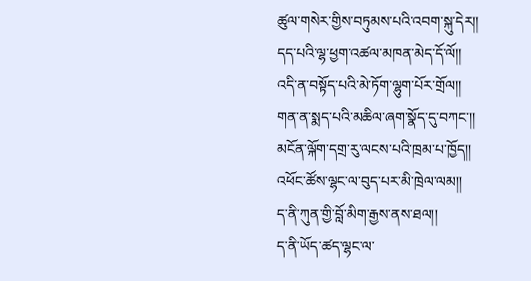ཚུལ་གསེར་གྱིས་བཏུམས་པའི་འབག་སྐུ་དེར།།
དད་པའི་ལྷ་ཕྱག་འཚལ་མཁན་མེད་དོ་ལོ།།
འདི་ན་བསྟོད་པའི་མེ་ཏོག་ལྷུག་པོར་གྲོལ།།
གན་ན་སྨད་པའི་མཆིལ་ཞག་སྣོད་དུ་བཀང་།།
མངོན་ལྐོག་དགྲ་རུ་ལངས་པའི་ཁྲམ་པ་ཁྱོད།།
འཕོང་ཚོས་ལྷང་ལ་བུད་པར་མི་ཁྲེལ་ལམ།།
ད་ནི་ཀུན་གྱི་བློ་མིག་རྒྱས་ནས་ཐལ།།
ད་ནི་ཡོད་ཚད་ལྷང་ལ་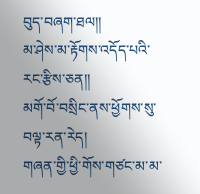བུད་བཞག་ཐལ།།
མ་ཤེས་མ་རྟོགས་འདོད་པའི་རང་རྩིས་ཅན།།
མགོ་བོ་བསྲིང་ནས་ཕྱོགས་སུ་བལྟ་རན་རེད།
གཞན་གྱི་ཕྱི་གོས་གཙང་མ་མ་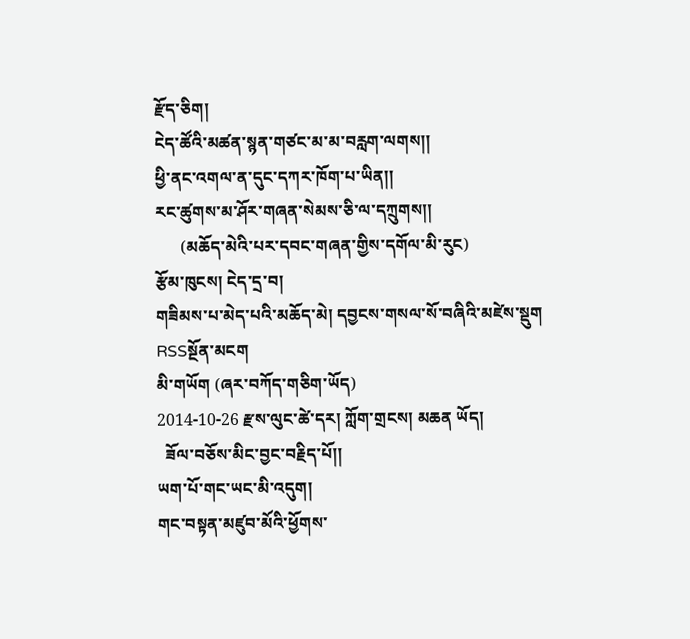རྫོད་ཅིག།
ངེད་ཚོའི་མཚན་སྙན་གཙང་མ་མ་བརླག་ལགས།།
ཕྱི་ནང་འགལ་ན་དུང་དཀར་ཁོག་པ་ཡིན།།
རང་ཚུགས་མ་ཤོར་གཞན་སེམས་ཅི་ལ་དཀྲུགས།།
      (མཆོད་མེའི་པར་དབང་གཞན་གྱིས་དགོལ་མི་རུང)
རྩོམ་ཁུངས། ངེད་དྲ་བ།
གཟིམས་པ་མེད་པའི་མཆོད་མེ། དབྱངས་གསལ་སོ་བཞིའི་མཛེས་སྡུག  RSSསྔོན་མངག
མི་གཡོག (ཞར་བཀོད་གཅིག་ཡོད)
2014-10-26 རྫས་ལུང་ཚེ་དར། ཀློག་གྲངས། མཆན ཡོད།
  ཟོལ་བཅོས་མིང་བྱང་བརྗིད་པོ།།
ཡག་པོ་གང་ཡང་མི་འདུག།
གང་བསྟན་མཛུབ་མོའི་ཕྱོགས་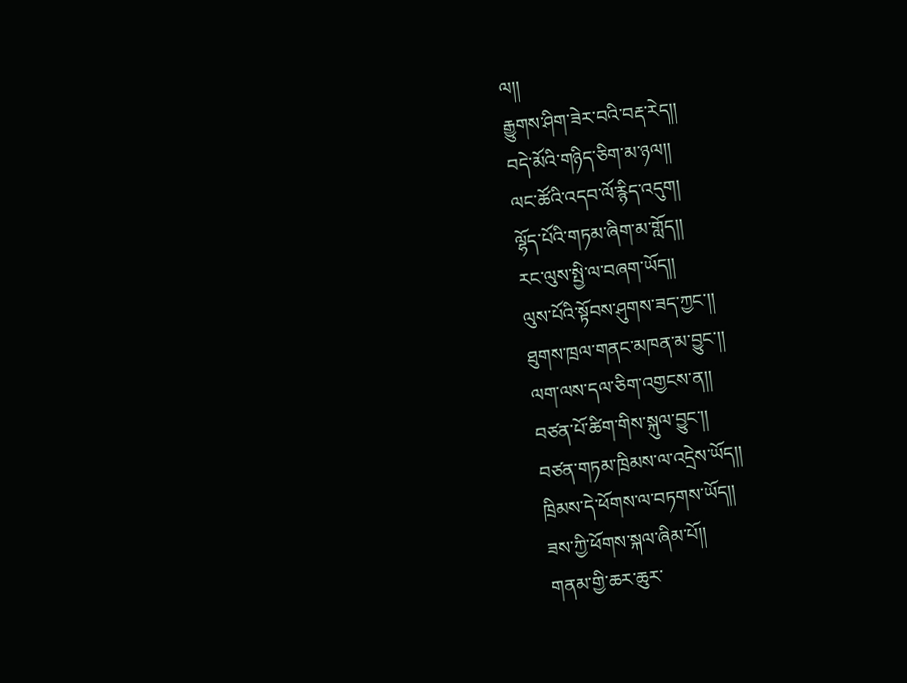ལ།།
རྒྱུགས་ཤིག་ཟེར་བའི་བརྡ་རེད།།
བདེ་མོའི་གཉིད་ཅིག་མ་ཉལ།།
ལང་ཚོའི་འདབ་ལོ་རྙིད་འདུག།
ལྷོད་པོའི་གཏམ་ཞིག་མ་གློད།།
རང་ལུས་སྤྱི་ལ་བཞག་ཡོད།།
ལུས་པོའི་སྟོབས་ཤུགས་ཟད་ཀྱང་།།
ཐུགས་ཁྲལ་གནང་མཁན་མ་བྱུང་།།
ལག་ལས་དལ་ཅིག་འགྱངས་ན།།
བཙན་པོ་ཚིག་གིས་སྐུལ་བྱུང་།།
བཙན་གཏམ་ཁྲིམས་ལ་འདྲེས་ཡོད།།
ཁྲིམས་དེ་ཕོགས་ལ་བཏགས་ཡོད།།
ཟས་ཀྱི་ཕོགས་སྐལ་ཞིམ་པོ།།
གནམ་གྱི་ཆར་ཆུར་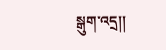སྒུག་འདྲ།།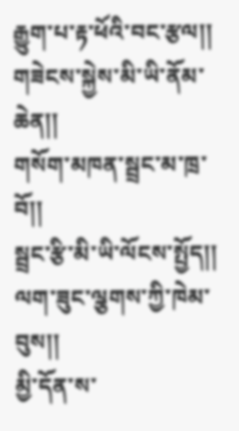རྒྱུག་པ་རྟ་ཕོའི་བང་རྩལ།།
གཟེངས་སྐྱེས་མི་ཡི་ནོམ་ཆེན།།
གསོག་མཁན་སྦྲང་མ་ཁྲ་བོ།།
སྦྲང་རྩི་མི་ཡི་ལོངས་སྤྱོད།།
ལག་ཟུང་ལྕགས་ཀྱི་ཁེམ་བུས།།
མྱི་དོན་ས་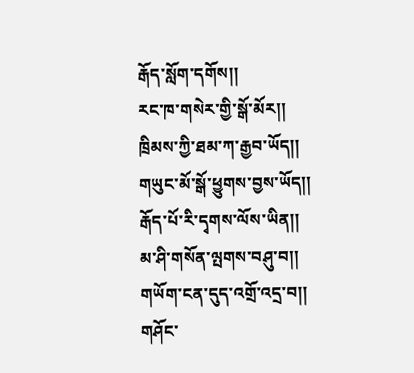རྒོད་སློག་དགོས།།
རང་ཁ་གསེར་གྱི་སྒོ་མོར།།
ཁྲིམས་ཀྱི་ཐམ་ཀ་རྒྱབ་ཡོད།།
གཡུང་མོ་སྒོ་ཕྱུགས་བྱས་ཡོད།།
རྒོད་པོ་རི་དྭགས་ལོས་ཡིན།།
མ་ཤི་གསོན་ལྤགས་བཤུ་བ།།
གཡོག་ངན་དུད་འགྲོ་འདྲ་བ།།
གཤོང་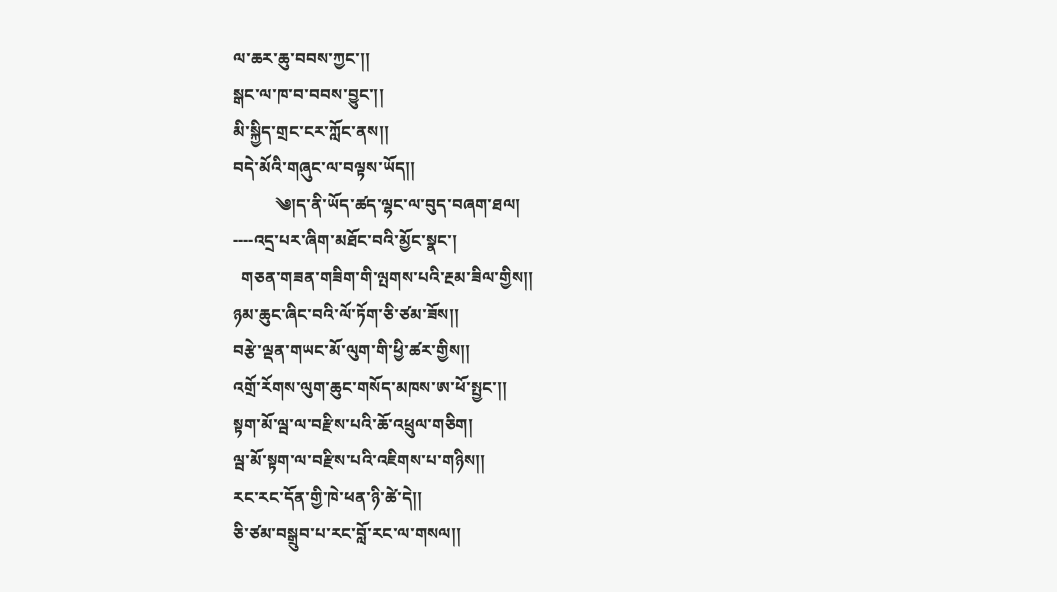ལ་ཆར་ཆུ་བབས་ཀྱང་།།
སྒང་ལ་ཁ་བ་བབས་བྱུང་།།
མི་སྐྱིད་གྲང་ངར་ཀློང་ནས།།
བདེ་མོའི་གཞུང་ལ་བལྟས་ཡོད།།
          ༄།ད་ནི་ཡོད་ཚད་ལྷང་ལ་བུད་བཞག་ཐལ།
----འདྲ་པར་ཞིག་མཐོང་བའི་མྱོང་སྣང་།
  གཅན་གཟན་གཟིག་གི་ལྤགས་པའི་རྔམ་ཟིལ་གྱིས།།
ཉམ་ཆུང་ཞིང་བའི་ལོ་ཏོག་ཅི་ཙམ་ཟོས།།
བརྩེ་ལྡན་གཡང་མོ་ལུག་གི་ཕྱི་ཚར་གྱིས།།
འགྲོ་རོགས་ལུག་ཆུང་གསོད་མཁས་ཨ་ཕོ་སྤྱང་།།
སྟག་མོ་ལྦ་ལ་བརྫིས་པའི་ཆོ་འཕྲུལ་གཅིག།
ལྦ་མོ་སྟག་ལ་བརྫིས་པའི་འཇིགས་པ་གཉིས།།
རང་རང་དོན་གྱི་ཁེ་ཕན་ཉི་ཚེ་དེ།།
ཅི་ཙམ་བསྒྲུབ་པ་རང་བློ་རང་ལ་གསལ།།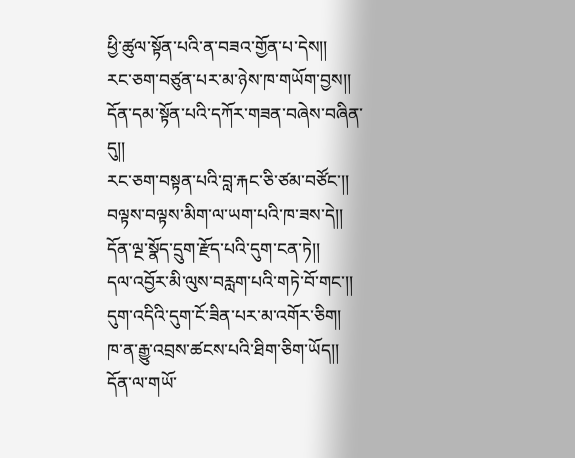ཕྱི་ཚུལ་སྟོན་པའི་ན་བཟའ་གྱོན་པ་དེས།།
རང་ཅག་བཙུན་པར་མ་ཉེས་ཁ་གཡོག་བྱས།།
དོན་དམ་སྟོན་པའི་དཀོར་གཟན་བཞེས་བཞིན་དུ།།
རང་ཅག་བསྟན་པའི་བླ་རྐང་ཅི་ཙམ་བཙོང་།།
བལྟས་བལྟས་མིག་ལ་ཡག་པའི་ཁ་ཟས་དེ།།
དོན་ལྔ་སྣོད་དྲུག་རྫོད་པའི་དུག་ངན་ཏེ།།
དལ་འབྱོར་མི་ལུས་བརླག་པའི་གཏེ་བོ་གང་།།
དུག་འདིའི་དུག་ངོ་ཟིན་པར་མ་འགོར་ཅིག།
ཁ་ན་རྒྱུ་འབྲས་ཚངས་པའི་ཐིག་ཅིག་ཡོད།།
དོན་ལ་གཡོ་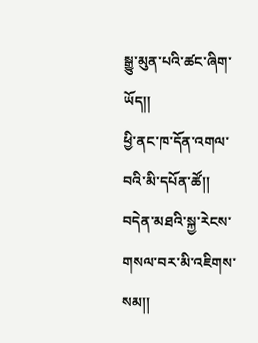སྒྱུ་མུན་པའི་ཚང་ཞིག་ཡོད།།
ཕྱི་ནང་ཁ་དོན་འགལ་བའི་མི་དཔོན་ཚོ།།
བདེན་མཐའི་སྐྱ་རེངས་གསལ་བར་མི་འཇིགས་སམ།།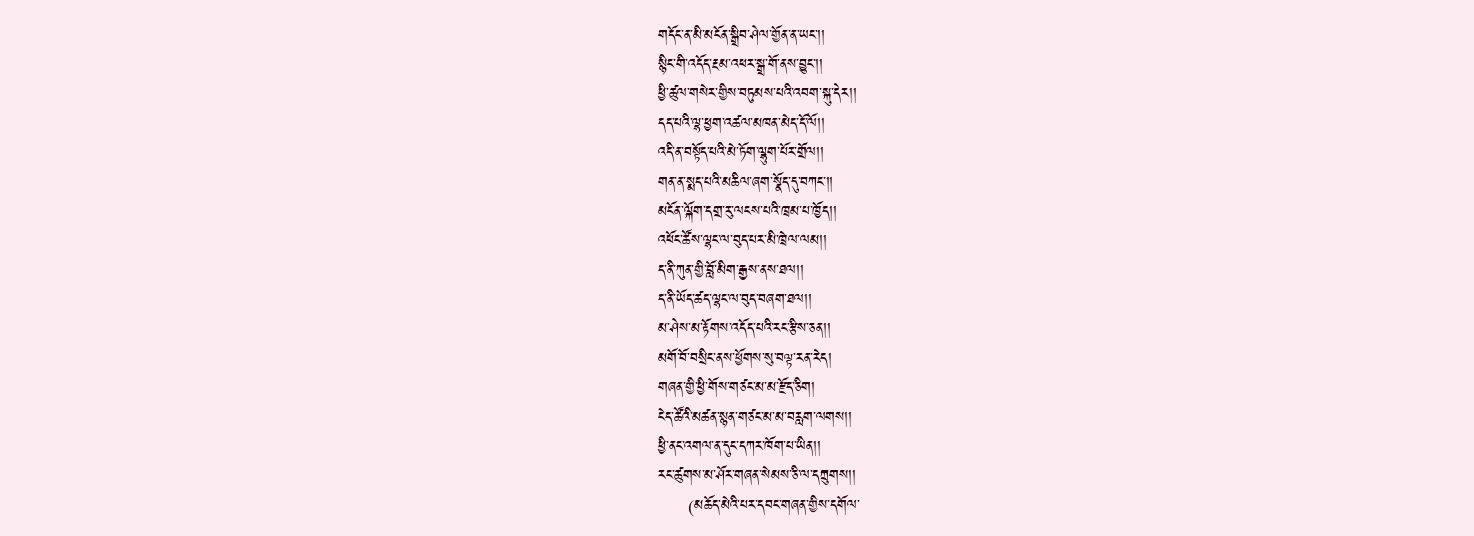གདོང་ན་མི་མངོན་སྒྲིབ་ཤེལ་གྱོན་ན་ཡང་།།
སྙིང་གི་འདོད་རྔམ་འཕར་སྒྲ་གོ་ནས་བྱུང་།།
ཕྱི་ཚུལ་གསེར་གྱིས་བཏུམས་པའི་འབག་སྐུ་དེར།།
དད་པའི་ལྷ་ཕྱག་འཚལ་མཁན་མེད་དོ་ལོ།།
འདི་ན་བསྟོད་པའི་མེ་ཏོག་ལྷུག་པོར་གྲོལ།།
གན་ན་སྨད་པའི་མཆིལ་ཞག་སྣོད་དུ་བཀང་།།
མངོན་ལྐོག་དགྲ་རུ་ལངས་པའི་ཁྲམ་པ་ཁྱོད།།
འཕོང་ཚོས་ལྷང་ལ་བུད་པར་མི་ཁྲེལ་ལམ།།
ད་ནི་ཀུན་གྱི་བློ་མིག་རྒྱས་ནས་ཐལ།།
ད་ནི་ཡོད་ཚད་ལྷང་ལ་བུད་བཞག་ཐལ།།
མ་ཤེས་མ་རྟོགས་འདོད་པའི་རང་རྩིས་ཅན།།
མགོ་བོ་བསྲིང་ནས་ཕྱོགས་སུ་བལྟ་རན་རེད།
གཞན་གྱི་ཕྱི་གོས་གཙང་མ་མ་རྫོད་ཅིག།
ངེད་ཚོའི་མཚན་སྙན་གཙང་མ་མ་བརླག་ལགས།།
ཕྱི་ནང་འགལ་ན་དུང་དཀར་ཁོག་པ་ཡིན།།
རང་ཚུགས་མ་ཤོར་གཞན་སེམས་ཅི་ལ་དཀྲུགས།།
      (མཆོད་མེའི་པར་དབང་གཞན་གྱིས་དགོལ་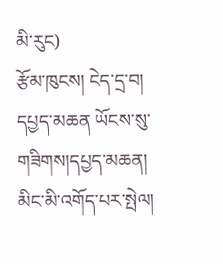མི་རུང)
རྩོམ་ཁུངས། ངེད་དྲ་བ།
དཔྱད་མཆན ཡོངས་སུ་གཟིགས།དཔྱད་མཆན།
མིང་མི་འགོད་པར་སྤེལ།